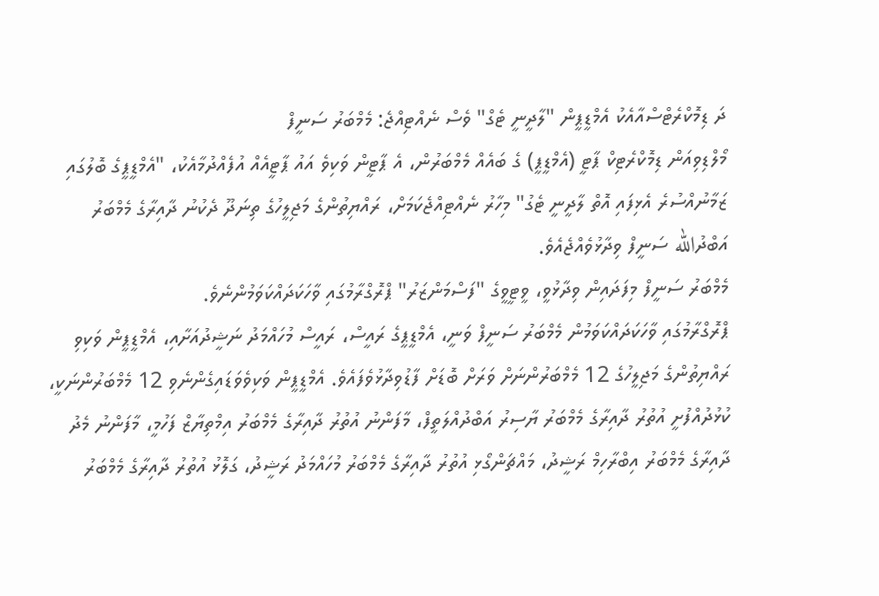ދަ ޑިމޮކްރެޓްސްއާއެކު އެމްޑީޕީން "ލާދީނީ ޓެގް" ވެސް ނެއްޓިއްޖެ: މެމްބަރު ސަނީފް
މޯލްޑިވިއަން ޑިމޮކްރެޓިކް ޕާޓީ (އެމްޑީޕީ) ގެ ބައެއް މެމްބަރުން، އެ ޕާޓީން ވަކިވެ އައު ޕާޓީއެއް އުފެއްދުމާއެކު، "އެމްޑީޕީގެ ބޮލުގައި ޒަމާނުއްސުރެ އެޅިފައި އޮތް ލާދީނީ ޓެގު" މިހާރު ނެއްޓިއްޖެކަމަށް، ރައްޔިތުންގެ މަޖިލީހުގެ ތިނަދޫ ދެކުނު ދާއިރާގެ މެމްބަރު އަބްދުالله ސަނީފް ވިދާޅުވެއްޖެއެވެ.
މެމްބަރު ސަނީފް މިފަދައިން ވިދާޅުވީ، ވީޓީވީގެ "ފަސްމަންޒަރު" ޕްރޮގްރާމުގައި ވާހަކަދައްކަވަމުންނެވެ.
ޕްރޮގްރާމުގައި ވާހަކަދައްކަވަމުން މެމްބަރު ސަނީފް ވަނީ، އެމްޑީޕީގެ ރައީސް، ރައީސް މުހައްމަދު ނަޝީދުއަށާއި، އެމްޑީޕީން ވަކިވި ރައްޔިތުންގެ މަޖިލީހުގެ 12 މެމްބަރުންނަށް ވަރަށް ބޮޑަށް ފާޑުވިދާޅުވެފައެވެ. އެމްޑީޕީން ވަކިވެވަޑައިގެންނެވި 12 މެމްބަރުންނަކީ، ކުޅުދުއްފުށީ އުތުރު ދާއިރާގެ މެމްބަރު ޔާސިރު އަބްދުއްލަތީފް، މާފަންނު އުތުރު ދާއިރާގެ މެމްބަރު އިމްތިޔާޒް ފަހުމީ، މާފަންނު މެދު ދާއިރާގެ މެމްބަރު އިބްރާހިމް ރަޝީދު، މައްޗަންގޯޅި އުތުރު ދާއިރާގެ މެމްބަރު މުހައްމަދު ރަޝީދު، ގަލޮޅު އުތުރު ދާއިރާގެ މެމްބަރު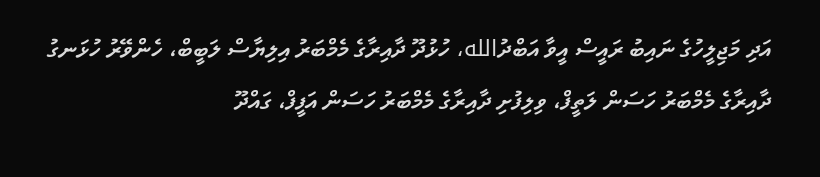އަދި މަޖިލީހުގެ ނައިބު ރައީސް އީވާ އަބްދުالله، ހުޅުދޫ ދާއިރާގެ މެމްބަރު އިލިޔާސް ލަބީބް، ހެންވޭރު ހުޅަނގު ދާއިރާގެ މެމްބަރު ހަސަން ލަތީފް، ވިލިފުށި ދާއިރާގެ މެމްބަރު ހަސަން އަފީފް، ގައްދޫ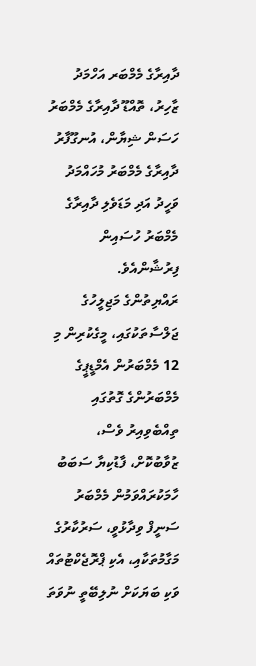ދާއިރާގެ މެމްބަރ އަހްމަދު ޒާހިރު، ތޮއްޑޫ ދާއިރާގެ މެމްބަރު ހަސަން ޝިޔާން، އުނގޫފާރު ދާއިރާގެ މެމްބަރު މުހައްމަދު ވަހީދު އަދި މަޑަވެލި ދާއިރާގެ މެމްބަރު ހުސައިން ފިރުޝާންއެވެ.
ރައްޔިތުންގެ މަޖިލީހުގެ ޖަލްސާތަކުގައި، މީގެކުރިން މި 12 މެމްބަރުން އެމްޑީޕީގެ މެމްބަރުންގެ ގޮތުގައި ތިއްބެވިއިރު ވެސް، ޒުވާބުކޮށް، ފާޑުކިޔާ ސަބަބު ހާމަކުރައްވަމުން މެމްބަރު ސަނީފް ވިދާޅުވީ، ސަރުކާރުގެ މަގާމުތަކާއި، އެކި ޕްރޮޖެކްޓުތައް ވަކި ބަޔަކަށް ނުލިބޭތީ ނުވަތަ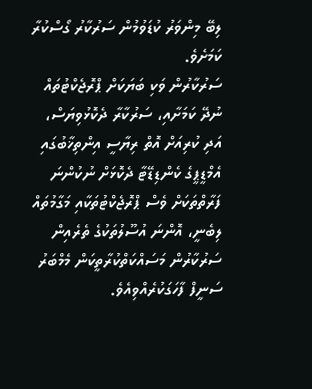ލިބޭ މިންވަރު ކުޑަވުމުން ސަރުކާރު ގޯސްކުރާ ކަމަށެވެ.
ސަރުކާރުން ވަކި ބަޔަކަށް ޕްރޮޖެކްޓުތައް ނުދޭ ކަމަށާއި، ސަރުކާރާ ދެކޮޅުވިޔަސް، އަދި ކުރިއަށް އޮތް ރިޔާސީ އިންތިޚާބުގައި އެމްޑީޕީގެ ކެންޑިޑޭޓާ ދެކޮޅަށް ނުކުންނަ ފަރާތްތަކަށް ވެސް ޕްރޮޖެކްޓުތަކާއި މަގާމުތައް ލިބެނީ، އޮންނަ އުސޫލުތަކުގެ ތެރެއިން ސަރުކާރުން މަސައްކަތްކުރާތީކަން މެމްބަރު ސަނީފް ފާހަގަކުރެއްވިއެވެ.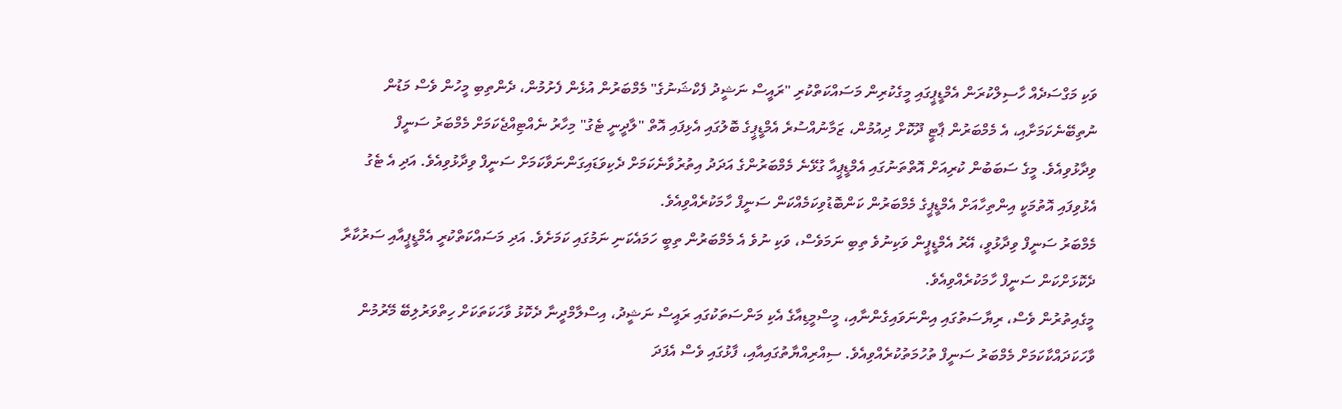ވަކި މަގްސަދެއް ހާސިލްކުރަން އެމްޑީޕީގައި މީގެކުރިން މަސައްކަތްކުރި "ރައީސް ނަޝީދު ފެކްޝަނުގެ" މެމްބަރުން އުޅެން ފެށުމުން، ދެންތިބި މީހުން ވެސް މަޑުން ނުތިބޭނެކަމަށާއި، އެ މެމްބަރުން ޕާޓީ ދޫކޮށް ދިއުމުން، ޒަމާނުއްސުރެ އެމްޑީޕީގެ ބޮލުގައި އެޅިފައި އޮތް "ލާދީނީ ޓެގު" މިހާރު ނެއްޓިއްޖެކަމަށް މެމްބަރު ސަނީފް ވިދާޅުވިއެވެ. މީގެ ސަބަބުން ކުރިއަށް އޮތްތަނުގައި އެމްޑީޕީއާ ގުޅޭނެ މެމްބަރުންގެ އަދަދު އިތުރުވާނެކަމަށް ދެކިވަޑައިގަންނަވާކަމަށް ސަނީފް ވިދާޅުވިއެވެ. އަދި އެ ޓެގު އެޅުވިފައި އޮތުމަކީ އިންތިހާއަށް އެމްޑީޕީގެ މެމްބަރުން ކަންބޮޑުވިކަމެއްކަން ސަނީފް ހާމަކުރެއްވިއެވެ.
މެމްބަރު ސަނީފް ވިދާޅުވީ، އޭރު އެމްޑީޕީން ވަކިނުވެ ތިބި ނަމަވެސް، ވަކި ނުވެ އެ މެމްބަރުން ތިބީ ހަމައެކަނި ނަމުގައި ކަމަށެވެ. އަދި މަސައްކަތްކުރީ އެމްޑީޕީއާއި ސަރުކާރާ ދެކޮޅަށްކަން ސަނީފް ހާމަކުރެއްވިއެވެ.
މީގެއިތުރުން ވެސް، ރިޔާސަތުގައި އިންނަވައިގެންނާއި، މީސްމީޑިއާގެ އެކި މަންސަތަކުގައި ރައީސް ނަޝީދު، އިސްލާމްދީނާ ދެކޮޅު ވާހަކަތަކަށް ހިތްވަރުލިބޭ މޭރުމުން ވާހަކަދައްކާކަމަށް މެމްބަރު ސަނީފް ތުހުމަތުކުރެއްވިއެވެ. ސިއްރިއްޔާތުގައިއާއި، ފާޅުގައި ވެސް އެފަދަ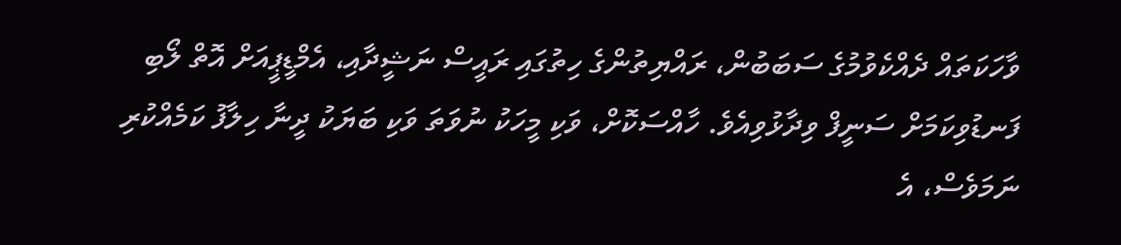ވާހަކަތައް ދެއްކެވުމުގެ ސަބަބުން، ރައްޔިތުންގެ ހިތުގައި ރައީސް ނަޝީދާއި، އެމްޑީޕީއަށް އޮތް ލޯބި ފަނޑުވިކަމަށް ސަނީފް ވިދާޅުވިއެވެ. ހާއްސަކޮށް، ވަކި މީހަކު ނުވަތަ ވަކި ބަޔަކު ދީނާ ހިލާފު ކަމެއްކުރި ނަމަވެސް، އެ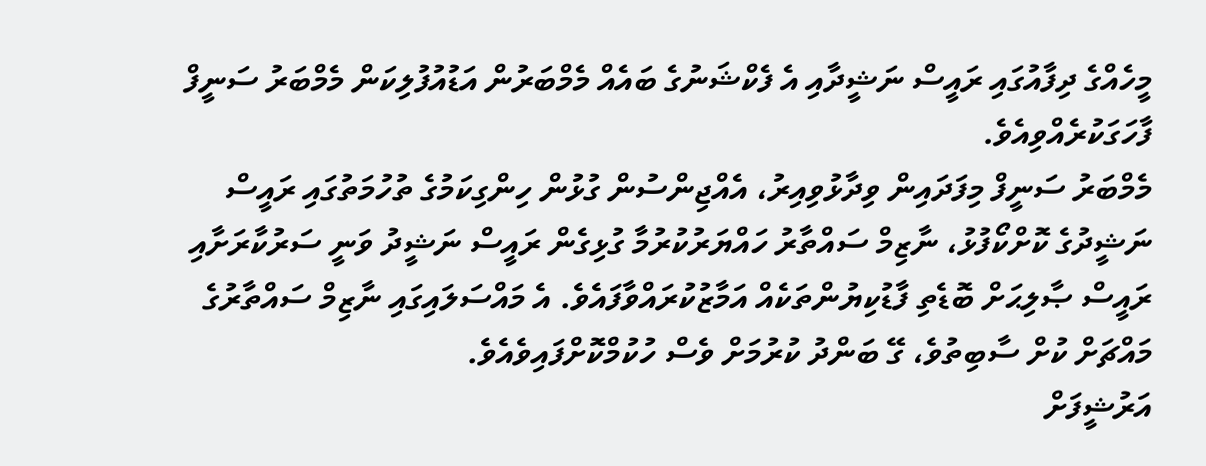މީހެއްގެ ދިފާއުގައި ރައީސް ނަޝީދާއި އެ ފެކްޝަނުގެ ބައެއް މެމްބަރުން އަޑުއުފުލިކަން މެމްބަރު ސަނީފް ފާހަގަކުރެއްވިއެވެ.
މެމްބަރު ސަނީފް މިފަދައިން ވިދާޅުވިއިރު، އެއްޖިންސުން ގުޅުން ހިންގިކަމުގެ ތުހުމަތުގައި ރައީސް ނަޝީދުގެ ކޮށްކޯފުޅު، ނާޒިމް ސައްތާރު ހައްޔަރުކުރުމާ ގުޅިގެން ރައީސް ނަޝީދު ވަނީ ސަރުކާރަށާއި ރައީސް ޞާލިޙަށް ބޮޑެތި ފާޑުކިޔުންތަކެއް އަމާޒުކުރައްވާފައެވެ. އެ މައްސަލައިގައި ނާޒިމް ސައްތާރުގެ މައްޗަށް ކުށް ސާބިތުވެ، ގޭ ބަންދު ކުރުމަށް ވެސް ހުކުމްކޮށްފައިވެއެވެ.
އަރުޝީފަށް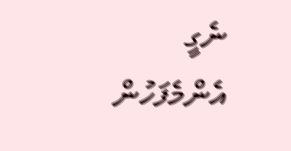ނެގީ
އެންމެފަހުން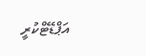އަޕްޑޭޓްކުރީ